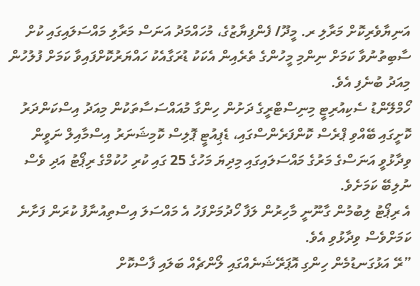އަނިޔާވެރިކޮށް މަރާލި ރ. މީދޫ/ ފެންފިޔާޒުގެ، މުހައްމަދު އަނަސް މަރާލި މައްސަލައިގައި ކުށް ސާބިތުނުވާ ކަމަށް ނިންމި މީހުންގެ ތެރެއިން އެކަކު ޑުރަގާއެކު ހައްޔަރުކޮށްފައިވާ ކަމަށް ފުލުހުން މިއަދު ބުނެފި އެވެ.
ހޯމްލޭންޑު ސެކިއުރިޓީ މިނިސްޓްރީގެ ދަށުން ހިންގާ މުއައްސަސާތަކުން މިއަދު އިސްކަންދަރު ކޮށީގައި ބޭއްވި ޕްރެސް ކޮންފަރެންސްގައި، ޑެޕިއުޓީ ޕޮލިސް ކޮމިޝަނަރު އިސްމާއިލް ނަވީން ވިދާޅުވީ އަނަސްގެ މަރުގެ މައްސަލައިގައި މިދިޔަ މަހުގެ 25 ގައި ކުރި ހުކުމްގެ ރިޕޯޓު އަދި ވެސް ނުލިބޭ ކަމަށެވެ.
އެ ރިޕޯޓު ލިބުމުން ގާނޫނީ މާހިރުން ލަފާ ހޯދުމަށްފަހު އެ މައްސަލަ އިސްތިއުނާފު ކުރަން ފަށާނެ ކަމަށްވެސް ވިދާޅުވި އެވެ.
”ރޭ އަޅުގަނޑުމެން ހިންގި އޮޕަރޭޝަނެއްގައި ލޯންޗެއް ބަލައި ފާސްކޮށް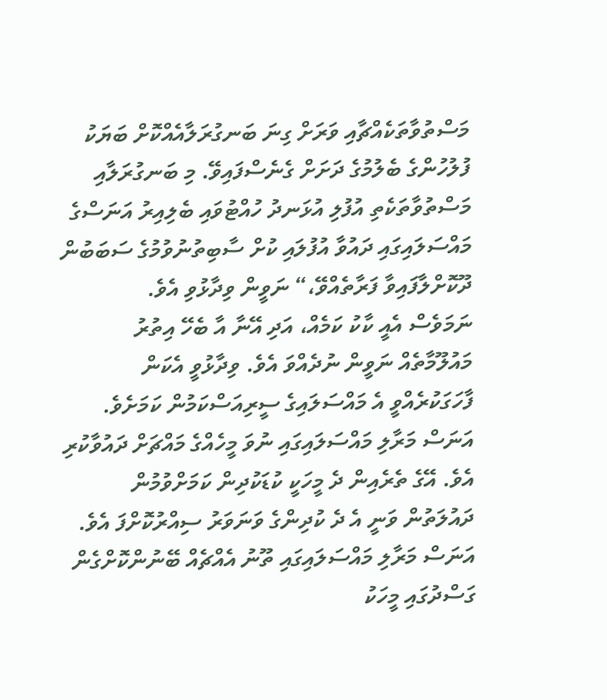މަސްތުވާތަކެއްޗާއި ވަރަށް ގިނަ ބަނގުރަލާއެއްކޮށް ބަޔަކު ފުލުހުންގެ ބެލުމުގެ ދަށަށް ގެނެސްފައިވޭ. މި ބަނގުރަލާއި މަސްތުވާތަކެތި އުފުލި އުޅަނދު ހުއްޓުވައި ބެލިއިރު އަނަސްގެ މައްސަލައިގައި ދައުވާ އުފުލައި ކުށް ސާބިތުނުވުމުގެ ސަބަބުން ދޫކޮށްލާފައިވާ ފަރާތެއްވޭ،“ ނަވީން ވިދާޅުވި އެވެ.
ނަމަވެސް އެއީ ކާކު ކަމެއް، އަދި އޭނާ އާ ބެހޭ އިތުރު މައުލޫމާތެއް ނަވީން ނުދެއްވަ އެވެ. ވިދާޅުވީ އެކަން ފާހަގަކުރެއްވީ އެ މައްސަލައިގެ ސީރިއަސްކަމުން ކަމަށެވެ.
އަނަސް މަރާލި މައްސަލައިގައި ނުވަ މީހެއްގެ މައްޗަށް ދައުވާކުރި އެވެ. އޭގެ ތެރެއިން ދެ މީހަކީ ކުޑަކުދިން ކަމަށްވުމުން ދައުލަތުން ވަނީ އެ ދެ ކުދިންގެ ވަނަވަރު ސިއްރުކޮށްފަ އެވެ.
އަނަސް މަރާލި މައްސަލައިގައި ތޫނު އެއްޗެއް ބޭނުންކޮށްގެން ގަސްދުގައި މީހަކު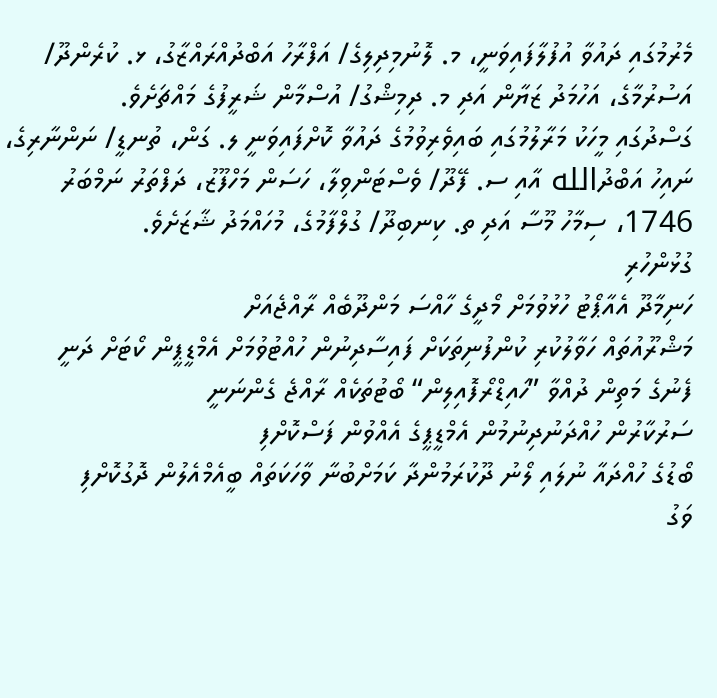މެރުމުގައި ދައުވާ އުފުލާފައިވަނީ، މ. ލޮނުމިދިލިގެ/ އަފްރާހު އަބްދުއްރައްޒާގު، ޅ. ކުރެންދޫ/ އަސުރުމާގެ، އަހުމަދު ޒަޔާން އަދި މ. ދިމިޝްގު/ އުސްމާން ޝަރީފުގެ މައްޗަށެވެ.
ގަސްދުގައި މީހަކު މަރާލުމުގައި ބައިވެރިވުމުގެ ދައުވާ ކޮށްފައިވަނީ ލ. ގަން، ތުނޑީ/ ނަންނާރިގެ، ނައިހު އަބްދުالله އާއި ސ. ފޭދޫ/ ވެސްޓަންވިލާ، ހަސަން މަހްފޫޒު، ދަފްތަރު ނަމްބަރު 1746، ސިމާހު މޫސާ އަދި ތ. ކިނބިދޫ/ ގުލްފާމުގެ، މުހައްމަދު ޝާޒަށެވެ.
ގުޅުންހުރި
ހަނިމާދޫ އެއާޕޯޓު ހުޅުވުމަށް މޯދީގެ ހާއްސަ މަންދޫބެއް ރާއްޖެއަށް
މަޝްރޫއުތައް ހަވާލުކުރި ކުންފުނިތަކަށް ފައިސާދިނުން ހުއްޓުވުމަށް އެމްޑީޕީން ކޯޓަށް ދަނީ
ފެނުގެ މަތިން ދުއްވާ ”ހައިޑްރޯފޮއިލިން“ ބޯޓުތަކެއް ރާއްޖެ ގެންނަނީ
ސަރުކާރުން ހުއްދަނުދިނުމުން އެމްޑީޕީގެ އެއްވުން ފަސްކޮށްފި
ބޯޑުގެ ހުއްދައާ ނުލައި ލޯނު ދޫކުރަމުންދާ ކަމަށްބުނާ ވާހަކަތައް ބީއެމްއެލުން ދޮގުކޮށްފި
ވަގު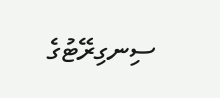ސިނގިރޭޓުގެ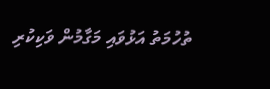ތުހުމަތު އަޅުވައި މަގާމުން ވަކިކުރި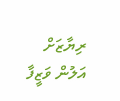ރިޔާޒަށް އަލުން ވަޒީފާ